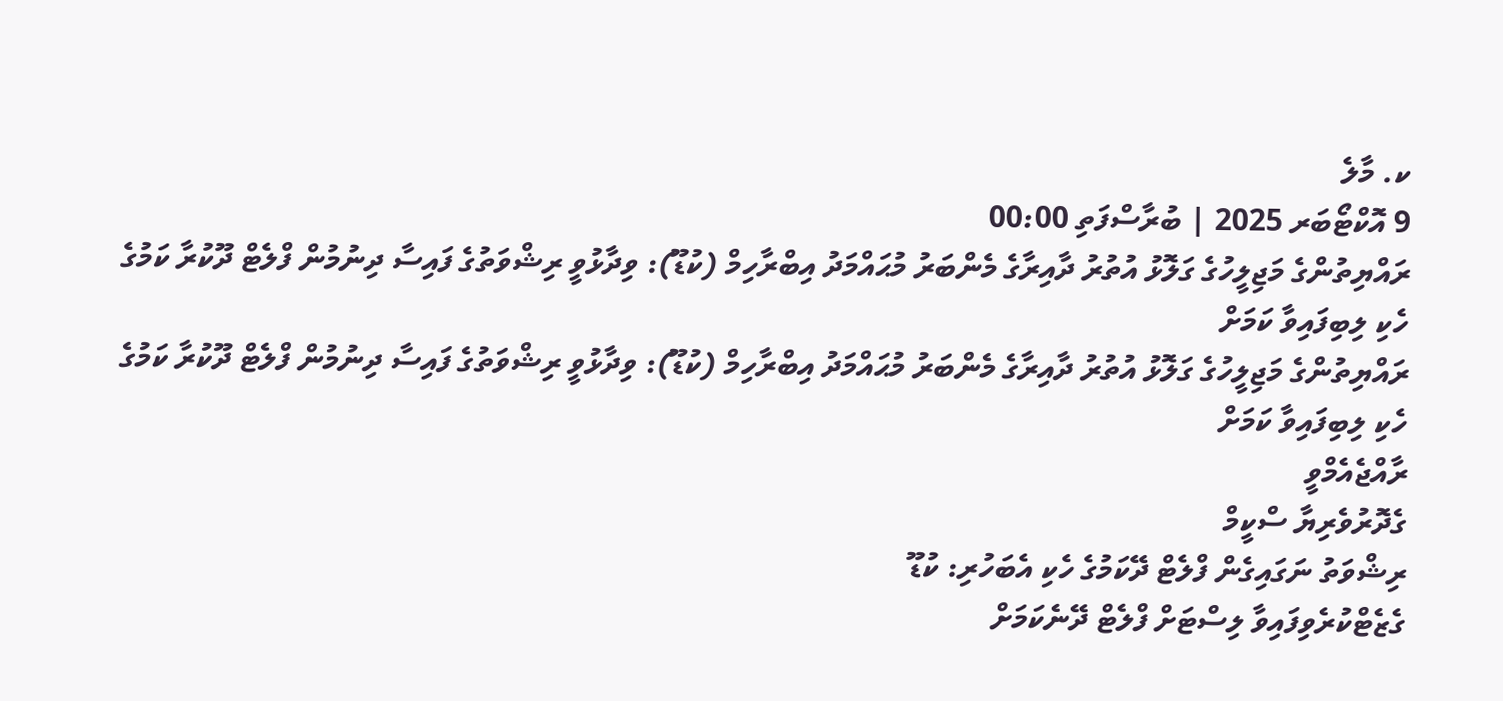ކ. މާލެ
9 އޮކްޓޯބަރ 2025 | ބުރާސްފަތި 00:00
ރައްޔިތުންގެ މަޖިލީހުގެ ގަލޮޅު އުތުރު ދާއިރާގެ މެންބަރު މުޙައްމަދު އިބްރާހިމް (ކުޑޫ): ވިދާޅުވީ ރިޝްވަތުގެ ފައިސާ ދިނުމުން ފްލެޓް ދޫކުރާ ކަމުގެ ހެކި ލިބިފައިވާ ކަމަށް
ރައްޔިތުންގެ މަޖިލީހުގެ ގަލޮޅު އުތުރު ދާއިރާގެ މެންބަރު މުޙައްމަދު އިބްރާހިމް (ކުޑޫ): ވިދާޅުވީ ރިޝްވަތުގެ ފައިސާ ދިނުމުން ފްލެޓް ދޫކުރާ ކަމުގެ ހެކި ލިބިފައިވާ ކަމަށް
ރާއްޖެއެމްވީ
ގެދޮރުވެރިޔާ ސްކީމް
ރިޝްވަތު ނަގައިގެން ފްލެޓް ދޭކަމުގެ ހެކި އެބަހުރި: ކުޑޫ
ގެޒެޓްކުރެވިފައިވާ ލިސްޓަށް ފްލެޓް ދޭނެކަމަށް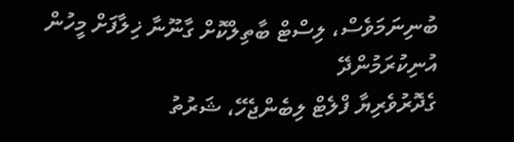ބުނިނަމަވެސް، ލިސްޓް ބާތިލްކޮށް ގާނޫނާ ޚިލާފަށް މީހުން އުނިކުރަމުންދޭ
ގެދޮރުވެރިޔާ ފްލެޓް ލިބެންޖެހޭ، ޝަރުތު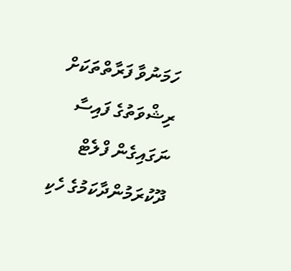ހަމަނުވާ ފަރާތްތަކަށް ރިޝްވަތުގެ ފައިސާ ނަގައިގެން ފްލެޓް ދޫކުރަމުންދާކަމުގެ ހެކި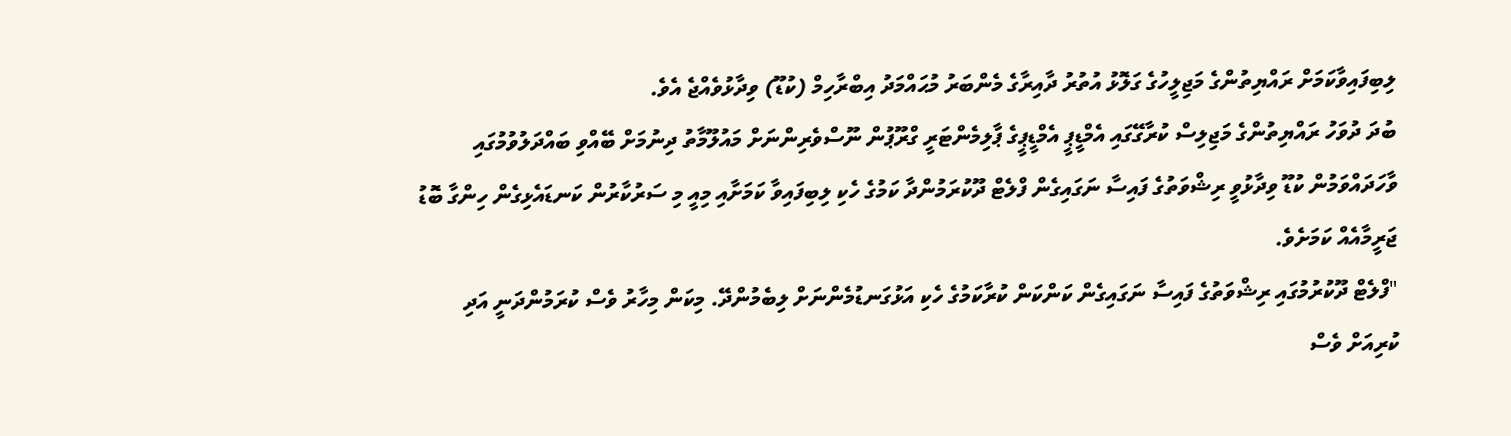ލިބިފައިވާކަމަށް ރައްޔިތުންގެ މަޖިލީހުގެ ގަލޮޅު އުތުރު ދާއިރާގެ މެންބަރު މުޙައްމަދު އިބްރާހިމް (ކުޑޫ) ވިދާޅުވެއްޖެ އެވެ.
ބުދަ ދުވަހު ރައްޔިތުންގެ މަޖިލިސް ކުރާގޭގައި އެމްޑީޕީ އެމްޑީޕީގެ ޕާލިމެންޓަރީ ގްރޫޕުން ނޫސްވެރިންނަށް މައުލޫމާތު ދިނުމަށް ބޭއްވި ބައްދަލުވުމުގައި ވާހަދައްވަމުން ކުޑޫ ވިދާޅުވީ ރިޝްވަތުގެ ފައިސާ ނަގައިގެން ފްލެޓް ދޫކުރަމުންދާ ކަމުގެ ހެކި ލިބިފައިވާ ކަމަށާއި މިއީ މި ސަރުކާރުން ކަނޑައެޅިގެން ހިންގާ ބޮޑު ޖަރީމާއެއް ކަމަށެވެ.
"ފްލެޓް ދޫކުރުމުގައި ރިޝްވަތުގެ ފައިސާ ނަގައިގެން ކަންކަން ކުރާކަމުގެ ހެކި އަޅުގަނޑުމެންނަށް ލިބެމުންދޭ. މިކަން މިހާރު ވެސް ކުރަމުންދަނީ އަދި ކުރިއަށް ވެސް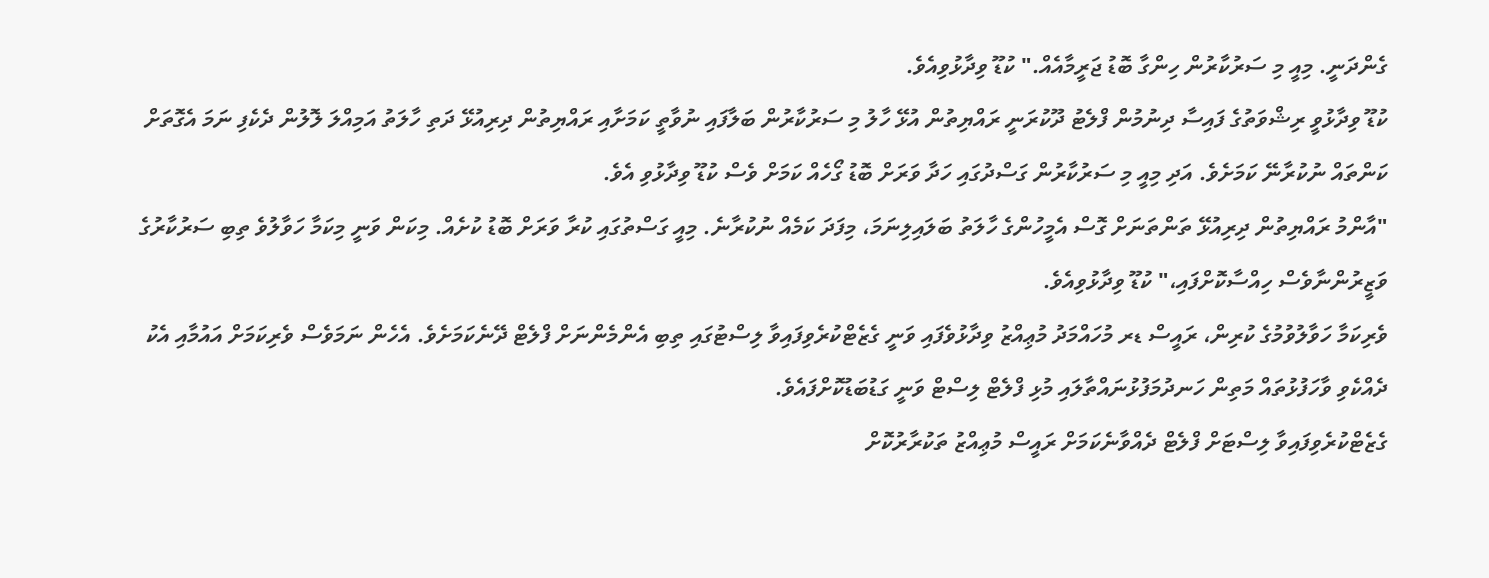ގެންދަނީ. މިއީ މި ސަރުކާރުން ހިންގާ ބޮޑު ޖަރީމާއެއް." ކުޑޫ ވިދާޅުވިއެވެ.
ކުޑޫ ވިދާޅުވީ ރިޝްވަތުގެ ފައިސާ ދިނުމުން ފްލެޓު ދޫކުރަނީ ރައްޔިތުން އުޅޭ ހާލު މި ސަރުކާރުން ބަލާފައި ނުވާތީ ކަމަށާއި ރައްޔިތުން ދިރިއުޅޭ ދަތި ހާލަތު އަމިއްލަ ލޮލުން ދެކެފި ނަމަ އެގޮތަށް ކަންތައް ނުކުރާނޭ ކަމަށެވެ. އަދި މިއީ މި ސަރުކާރުން ގަސްދުގައި ހަދާ ވަރަށް ބޮޑު ގޯހެއް ކަމަށް ވެސް ކުޑޫ ވިދާޅުވި އެވެ.
"އާންމު ރައްޔިތުން ދިރިއުޅޭ ތަންތަނަށް ގޮސް އެމީހުންގެ ހާލަތު ބަލައިލިނަމަ، މިފަދަ ކަމެއް ނުކުރާނެ. މިއީ ގަސްތުގައި ކުރާ ވަރަށް ބޮޑު ކުށެއް. މިކަން ވަނީ މިކަމާ ހަވާލުވެ ތިބި ސަރުކާރުގެ ވަޒީރުންނާވެސް ހިއްސާކޮށްފައި،" ކުޑޫ ވިދާޅުވިއެވެ.
ވެރިކަމާ ހަވާލުވުމުގެ ކުރިން، ރައީސް ޑރ މުހައްމަދު މުޢިއްޒު ވިދާޅުވެފައި ވަނީ ގެޒެޓްކުރެވިފައިވާ ލިސްޓުގައި ތިބި އެންމެންނަށް ފްލެޓް ދޭނެކަމަށެވެ. އެހެން ނަމަވެސް ވެރިކަމަށް އައުމާއި އެކު ދެއްކެވި ވާހަފުޅުތައް މަތިން ހަނދުމަފުޅުނައްތާލައި މުޅި ފްލެޓް ލިސްޓް ވަނީ ގަޑުބަޑުކޮށްފައެވެ.
ގެޒެޓްކުރެވިފައިވާ ލިސްޓަށް ފްލެޓް ދެއްވާނެކަމަށް ރައީސް މުޢިއްޒު ތަކުރާރުކޮށް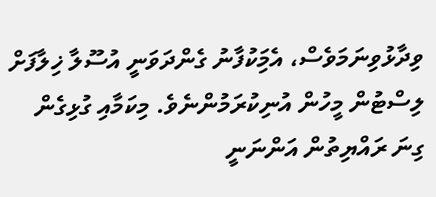ވިދާޅުވިނަމަވެސް، އެމަިކުފާނު ގެންދަވަނީ އުސޫލާ ޚިލާފަށް ލިސްޓުން މީހުން އުނިކުރަމުންނެވެ. މިކަމާއި ގުޅިގެން ގިނަ ރައްޔިތުން އަންނަނީ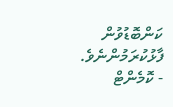ކަންބޮޑުވުން ފާޅުކުރަމުންނެވެ.
- ކޮމެންޓް